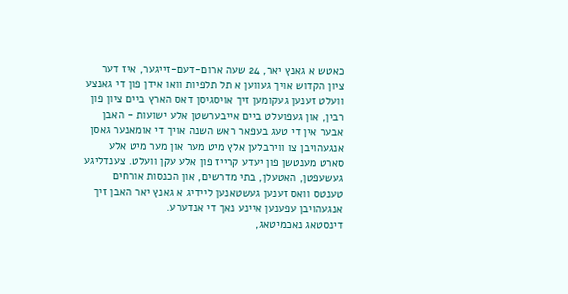כאטש א גאנץ יאר, 24 שעה ארום-דעם-זייגער, איז דער ציון הקדוש אויך געווען א תל תלפיות וואו אידן פון די גאנצע וועלט זענען געקומען זיך אויסגיסן דאס הארץ ביים ציון פון רבין, און געפועלט ביים אייבערשטן אלע ישועות - האבן אבער אין די טעג בעפאר ראש השנה אויך די אומאנער גאסן אנגעהויבן צו ווירבלען אלץ מיט מער און מער מיט אלע סארט מענטשן פון יעדע קרייז פון אלע עקן וועלט. צענדליגע געשעפטן, האטעלן, בתי מדרשים, און הכנסות אורחים טענטס וואס זענען געשטאנען ליידיג א גאנץ יאר האבן זיך אנגעהויבן עפענען איינע נאך די אנדערע.
דינסטאג נאכמיטאג,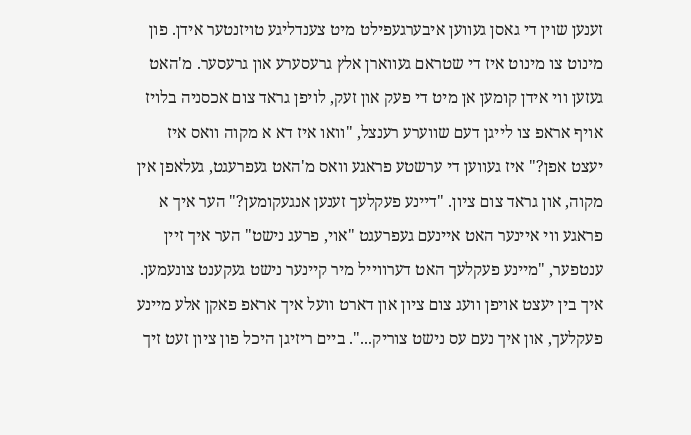זענען שוין די גאסן געווען איבערגעפילט מיט צענדליגע טויזנטער אידן. פון מינוט צו מינוט איז די שטראם געווארן אלץ גרעסערע און גרעסער. מ'האט געזען ווי אידן קומען אן מיט די פעק און זעק, לויפן גראד צום אכסניה בלויז אויף אראפ צו לייגן דעם שווערע רענצל, "וואו איז דא א מקוה וואס איז יעצט אפן?" איז געווען די ערשטע פראגע וואס מ'האט געפרעגט, געלאפן אין מקוה, און גראד צום ציון. "דיינע פעקלעך זענען אנגעקומען?" הער איך א פראגע ווי איינער האט איינעם געפרעגט "אוי, פרעג נישט" הער איך זיין ענטפער, "מיינע פעקלעך האט דערווייל מיר קיינער נישט געקענט צונעמען. איך בין יעצט אויפן וועג צום ציון און דארט וועל איך אראפ פאקן אלע מיינע פעקלעך, און איך נעם עס נישט צוריק...". ביים ריזיגן היכל פון ציון זעט זיך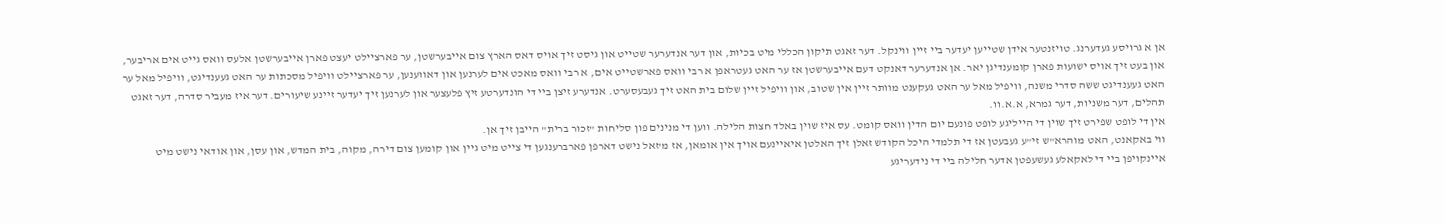אן א גרויסע געדערנג. טויזנטער אידן שטייען יעדער ביי זיין ווינקל. דער זאגט תיקון הכללי מיט בכיות, און דער אנדערער שטייט און גיסט זיך אויס דאס הארץ צום אייבערשטן, ער פארציילט יעצט פארן אייבערשטן אלעס וואס גייט אים אריבער, און בעט זיך אויס ישועות פארן קומענדיגן יאר. אן אנדערער דאנקט דעם אייבערשטן אז ער האט געטראפן א רבי וואס פארשטייט אים, א רבי וואס מאכט אים לערנען און דאווענען, ער פארציילט וויפיל מסכתות ער האט געענדיגט, וויפיל מאל ער האט געענדיגט ששה סדרי משנה, וויפיל מאל ער האט געקענט מוותר זיין אין שטוב, און וויפיל זיין שלום בית האט זיך געבעסערט. אנדערע זיצן ביי די הונדערטע זיץ פלעצער און לערנען זיך יעדער זיינע שיעורים. דער איז מעביר סדרה, דער זאגט תהלים, דער משניות, דער גמרא, א.א.וו.
אין די לופט שפירט זיך שוין די הייליגע לופט פונעם יום הדין וואס קומט. עס איז שוין באלד חצות הלילה. ווען די מנינים פון סליחות "זכור ברית" הייבן זיך אן.
ווי באקאנט, האט מוהרא"ש זי"ע געבעטן אז די תלמדי היכל הקודש זאלן זיך האלטן איאיינעם אויך אין אומאן, אז מ'זאל נישט דארפן פארברענגען די צייט מיט גיין און קומען צום דירה, מקוה, בית המדש, און עסן, און אודאי נישט מיט איינקויפן ביי די לאקאלע געשעפטן אדער חלילה ביי די נידעריגע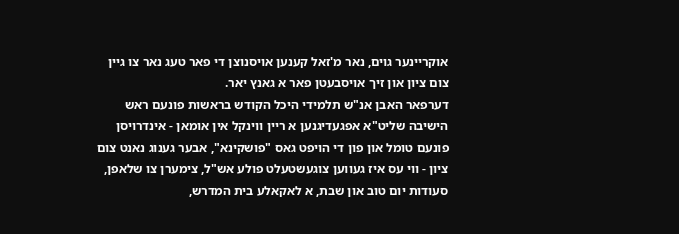אוקריינער גוים, נאר מ'זאל קענען אויסנוצן די פאר טעג נאר צו גיין צום ציון און זיך אויסבעטן פאר א גאנץ יאר.
דערפאר האבן אנ"ש תלמידי היכל הקודש בראשות פונעם ראש הישיבה שליט"א אפגעדיגנען א ריין ווינקל אין אומאן - אינדרויסן פונעם טומל און פון די הויפט גאס "פושקינא", אבער גענוג נאנט צום ציון - ווי עס איז געווען צוגעשטעלט פולע אש"ל, צימערן צו שלאפן, סעודות יום טוב און שבת, א לאקאלע בית המדרש,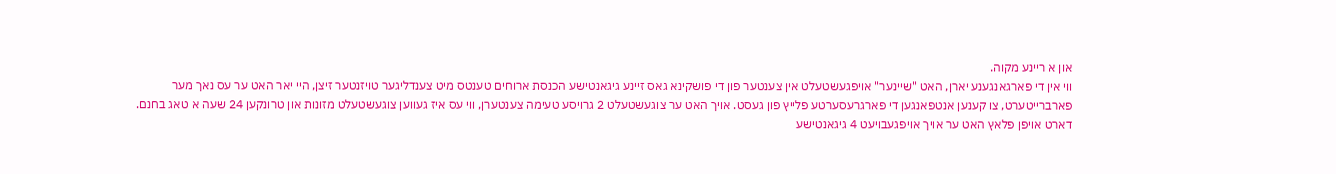און א ריינע מקוה.
ווי אין די פארגאנגענע יארן, האט "שיינער" אויפגעשטעלט אין צענטער פון די פושקינא גאס זיינע גיגאנטישע הכנסת ארוחים טענטס מיט צענדליגער טויזנטער זיצן, היי יאר האט ער עס נאך מער פארברייטערט, צו קענען אנטפאנגען די פארגרעסערטע פלייץ פון געסט. אויך האט ער צוגעשטעלט 2 גרויסע טעימה צענטערן, ווי עס איז געווען צוגעשטעלט מזונות און טרונקען 24 שעה א טאג בחנם. דארט אויפן פלאץ האט ער אויך אויפגעבויעט 4 גיגאנטישע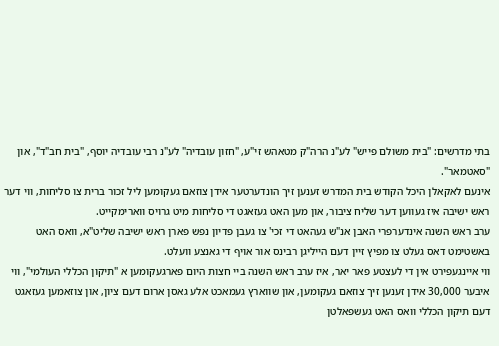בתי מדרשים: "בית משולם פייש" לע"נ הרה"ק מטאהש זי"ע, "חזון עובדיה" לע"נ רבי עובדיה יוסף, "בית חב"ד", און "סאטמאר".
אינעם לאקאלן היכל הקודש בית המדרש זענען זיך הונדערטער אידן צוזאם געקומען ליל זכור ברית צו סליחות, ווי דער ראש ישיבה איז געווען דער שליח ציבור, און מען האט געזאגט די סליחות מיט גרויס ווארימקייט.
ערב ראש השנה אינדערפרי האבן אנ"ש געהאט די זכי' צו געבן פדיון נפש פארן ראש ישיבה שליט"א, וואס האט באשטימט דאס געלט צו מפיץ זיין דעם הייליגן רבינס אור אויף די גאנצע וועלט.
ווי איינגעפירט אין די לעצטע פאר יאר, איז ערב ראש השנה ביי חצות היום פארגעקומען א "תיקון הכללי העולמי", ווי איבער 30,000 אידן זענען זיך צוזאם געקומען, און שווארץ געמאכט אלע גאסן ארום דעם ציון, און צוזאמען געזאגט דעם תיקון הכללי וואס האט געשפאלטן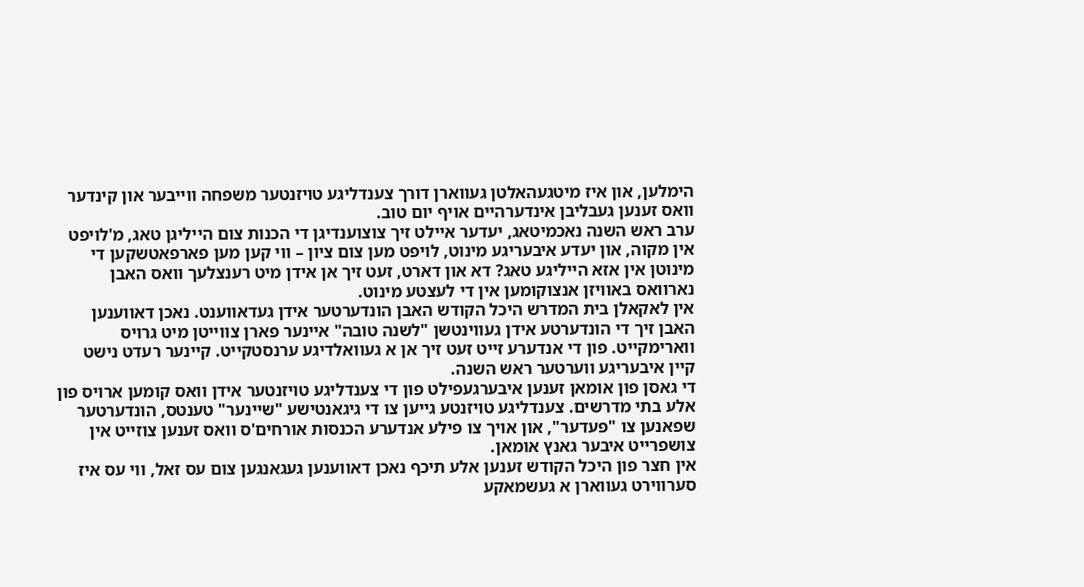הימלען, און איז מיטגעהאלטן געווארן דורך צענדליגע טויזנטער משפחה ווייבער און קינדער וואס זענען געבליבן אינדערהיים אויף יום טוב.
ערב ראש השנה נאכמיטאג, יעדער איילט זיך צוצוענדיגן די הכנות צום הייליגן טאג, מ'לויפט אין מקוה, און יעדע איבעריגע מינוט, לויפט מען צום ציון – ווי קען מען פארפאטשקען די מינוטן אין אזא הייליגע טאג? דא און דארט, זעט זיך אן אידן מיט רענצלעך וואס האבן נארוואס באוויזן אנצוקומען אין די לעצטע מינוט.
אין לאקאלן בית המדרש היכל הקודש האבן הונדערטער אידן געדאווענט. נאכן דאווענען האבן זיך די הונדערטע אידן געווינטשן "לשנה טובה" איינער פארן צווייטן מיט גרויס ווארימקייט. פון די אנדערע זייט זעט זיך אן א געוואלדיגע ערנסטקייט. קיינער רעדט נישט קיין איבעריגע ווערטער ראש השנה.
די גאסן פון אומאן זענען איבערגעפילט פון די צענדליגע טויזנטער אידן וואס קומען ארויס פון אלע בתי מדרשים. צענדליגע טויזנטע גייען צו די גיגאנטישע "שיינער" טענטס, הונדערטער שפאנען צו "פעדער", און אויך צו פילע אנדערע הכנסות אורחים'ס וואס זענען צוזייט אין צושפרייט איבער גאנץ אומאן.
אין חצר פון היכל הקודש זענען אלע תיכף נאכן דאווענען געגאנגען צום עס זאל, ווי עס איז סערווירט געווארן א געשמאקע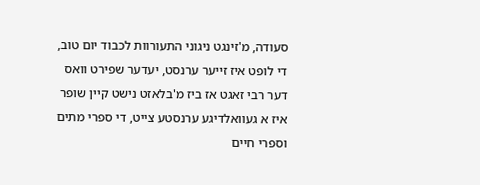סעודה, מ'זינגט ניגוני התעורוות לכבוד יום טוב, די לופט איז זייער ערנסט, יעדער שפירט וואס דער רבי זאגט אז ביז מ'בלאזט נישט קיין שופר איז א געוואלדיגע ערנסטע צייט, די ספרי מתים וספרי חיים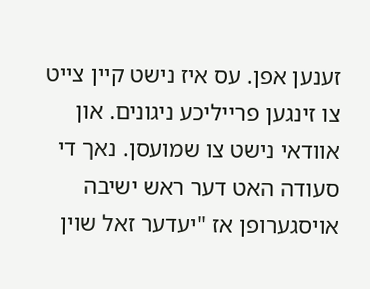זענען אפן. עס איז נישט קיין צייט צו זינגען פרייליכע ניגונים. און אוודאי נישט צו שמועסן. נאך די סעודה האט דער ראש ישיבה אויסגערופן אז "יעדער זאל שוין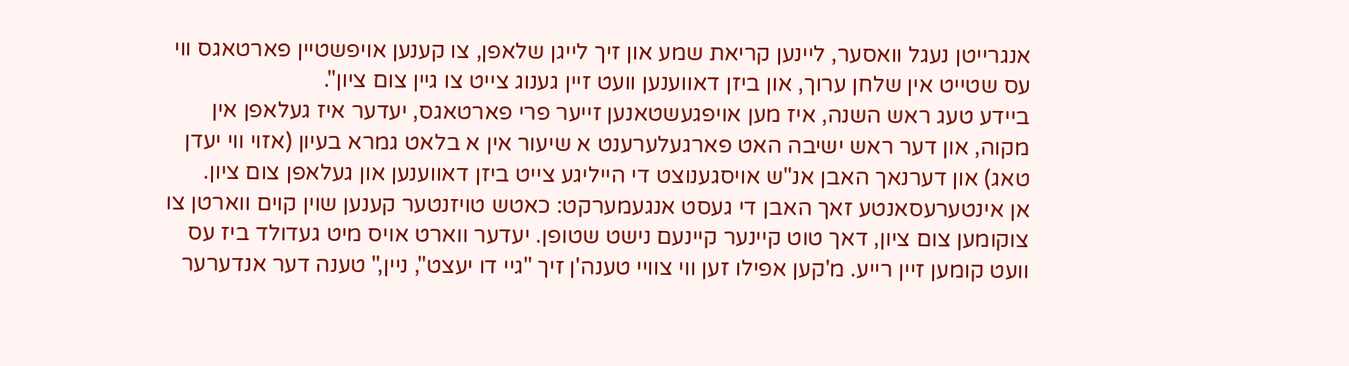אנגרייטן נעגל וואסער, ליינען קריאת שמע און זיך לייגן שלאפן, צו קענען אויפשטיין פארטאגס ווי עס שטייט אין שלחן ערוך, און ביזן דאווענען וועט זיין גענוג צייט צו גיין צום ציון".
ביידע טעג ראש השנה, איז מען אויפגעשטאנען זייער פרי פארטאגס, יעדער איז געלאפן אין מקוה, און דער ראש ישיבה האט פארגעלערענט א שיעור אין א בלאט גמרא בעיון (אזוי ווי יעדן טאג) און דערנאך האבן אנ"ש אויסגענוצט די הייליגע צייט ביזן דאווענען און געלאפן צום ציון.
אן אינטערעסאנטע זאך האבן די געסט אנגעמערקט: כאטש טויזנטער קענען שוין קוים ווארטן צו צוקומען צום ציון, דאך טוט קיינער קיינעם נישט שטופן. יעדער ווארט אויס מיט געדולד ביז עס וועט קומען זיין רייע. מ'קען אפילו זען ווי צוויי טענה'ן זיך "גיי דו יעצט", ניין," טענה דער אנדערער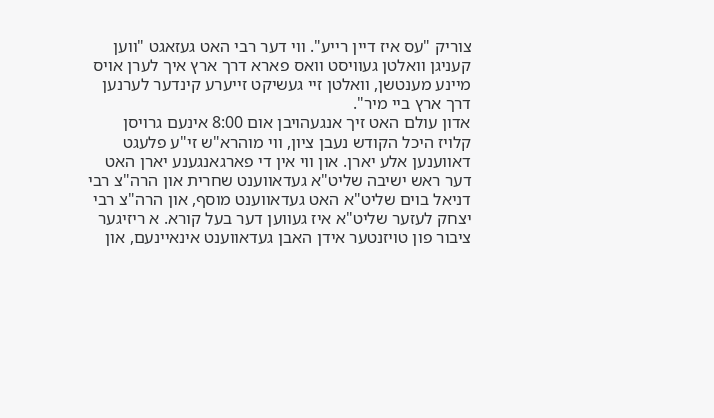צוריק "עס איז דיין רייע". ווי דער רבי האט געזאגט "ווען קעניגן וואלטן געוויסט וואס פארא דרך ארץ איך לערן אויס מיינע מענטשן, וואלטן זיי געשיקט זייערע קינדער לערנען דרך ארץ ביי מיר".
אדון עולם האט זיך אנגעהויבן אום 8:00 אינעם גרויסן קלויז היכל הקודש נעבן ציון, ווי מוהרא"ש זי"ע פלעגט דאווענען אלע יארן. און ווי אין די פארגאנגענע יארן האט דער ראש ישיבה שליט"א געדאווענט שחרית און הרה"צ רבי דניאל בוים שליט"א האט געדאווענט מוסף, און הרה"צ רבי יצחק לעזער שליט"א איז געווען דער בעל קורא. א ריזיגער ציבור פון טויזנטער אידן האבן געדאווענט אינאיינעם, און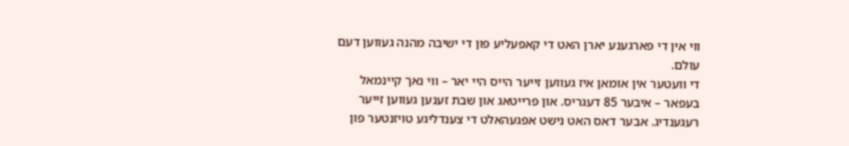ווי אין די פארגענע יארן האט די קאפעליע פון די ישיבה מהנה געווען דעם עולם.
די וועטער אין אומאן איז געווען זייער הייס היי יאר – ווי נאך קיינמאל בעפאר – איבער 85 דעגריס. און פרייטאג און שבת זענען געווען זייער רעגענדיג. אבער דאס האט נישט אפגעהאלט די צענדליגע טויזנטער פון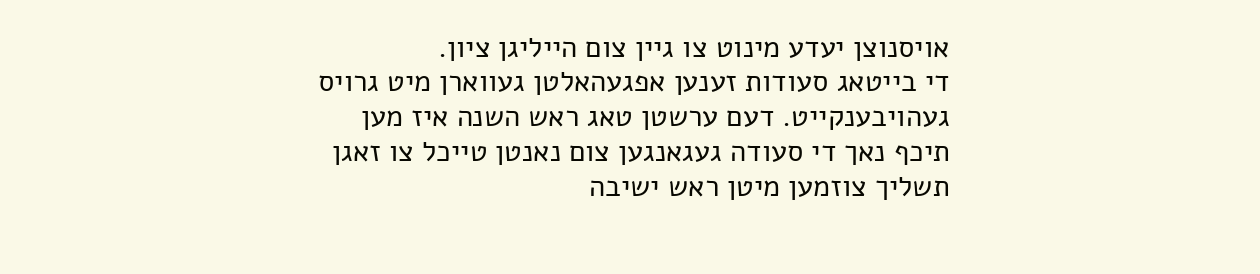אויסנוצן יעדע מינוט צו גיין צום הייליגן ציון.
די בייטאג סעודות זענען אפגעהאלטן געווארן מיט גרויס געהויבענקייט. דעם ערשטן טאג ראש השנה איז מען תיכף נאך די סעודה געגאנגען צום נאנטן טייכל צו זאגן תשליך צוזמען מיטן ראש ישיבה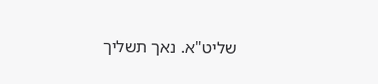שליט"א. נאך תשליך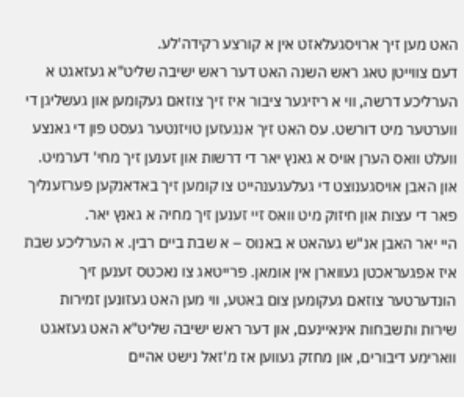האט מען זיך ארויסגעלאזט אין א קורצע רקידה'לע.
דעם צווייטן טאג ראש השנה האט דער ראש ישיבה שליט"א געזאגט א הערליכע דרשה, ווי א ריזיגער ציבור איז זיך צוזאם געקומען און געשליגן די ווערטער מיט דורשט. עס האט זיך אנגעזען טויזנטער געסט פון די גאנצע וועלט וואס הערן אויס א גאנץ יאר די דרשות און זענען זיך מחי' דערמיט. און האבן אויסגענוצט די געלעגענהייט צו קומען זיך באדאנקען פערזענליך פאר די עצות און חיזוק מיט וואס זיי זענען זיך מחיה א גאנץ יאר.
היי יאר האבן אנ"ש געהאט א באנוס – א שבת ביים רבין. א הערליכע שבת איז אפגעראכטן געווארן אין אומאן. פרייטאג צו נאכטס זענען זיך הונדערטער צוזאם געקומען צום באטע, ווי מען האט געזונען זמירות שירות ותשבחות אינאיינעם, און דער ראש ישיבה שליט"א האט געזאגט ווארימע דיבורים, און מחזק געווען אז מ'זאל נישט אהיים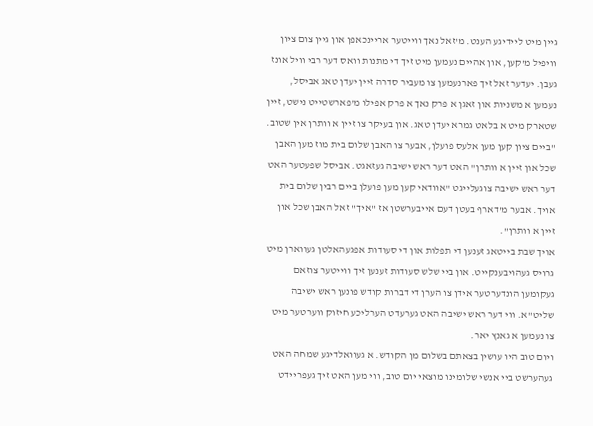גיין מיט ליידיגע הענט. מ'זאל נאך ווייטער אריינכאפן און גיין צום ציון וויפיל מ'קען, און אהיים נעמען מיט זיך די מתנות וואס דער רבי וויל אונז געבן. יעדער זאל זיך פארנעמען צו מעביר סדרה זיין יעדן טאג אביסל, נעמען א משניות און זאגן א פרק נאך א פרק אפילו מ'פארשטייט נישט, זיין שטארק מיט א בלאט גמרא יעדן טאג. און בעיקר צו זיין א וותרן אין שטוב. "ביים ציון קען מען אלעס פועלן, אבער צו האבן שלום בית מוז מען האבן שכל און זיין א וותרן" האט דער ראש ישיבה געזאגט. אביסל שפעטער האט דער ראש ישיבה צוגעלייגט "אוודאי קען מען פועלן ביים רבין שלום בית אויך. אבער מ'דארף בעטן דעם אייבערשטן אז "איך" זאל האבן שכל און זיין א וותרן".
אויך שבת בייטאג זענען די תפלות און די סעודות אפגעהאלטן געווארן מיט גרויס געהויבענקייט. און ביי שלש סעודות זענען זיך ווייטער צוזאם געקומען הונדערטער אידן צו הערן די דברות קודש פונען ראש ישיבה שליט"א. ווי דער ראש ישיבה האט גערעדט הערליכע חיזוק ווערטער מיט צו נעמען א גאנץ יאר.
ויום טוב היו עושין בצאתם בשלום מן הקודש. א געוואלדיגע שמחה האט געהערשט ביי אנשי שלומינו מוצאי יום טוב, ווי מען האט זיך געפריידט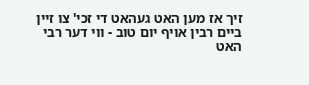זיך אז מען האט געהאט די זכי' צו זיין ביים רבין אויף יום טוב - ווי דער רבי האט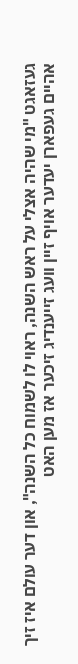געזאגט "מי שהיה אצלי על ראש השנה, ראוי לו לשמוח כל השנה", און דער עולם איז זיך אהיים געפארן יעדער אויף זיין וועג זייענדיג זיכער אז מען האט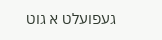געפועלט א גוט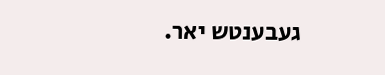געבענטש יאר.